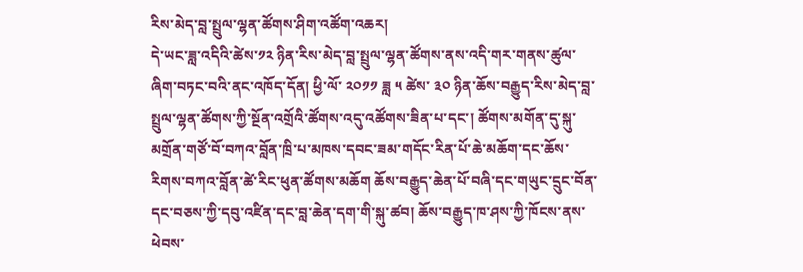རིས་མེད་བླ་སྤྲུལ་ལྷན་ཚོགས་ཤིག་འཚོག་འཆར།
དེ་ཡང་ཟླ་འདིའི་ཚེས་༡༢ ཉིན་རིས་མེད་བླ་སྤྲུལ་ལྷན་ཚོགས་ནས་འདི་གར་གནས་ཚུལ་ཞིག་བཏང་བའི་ནང་འཁོད་དོན། ཕྱི་ལོ་ ༢༠༡༡ ཟླ ༥ ཚེས་ ༣༠ ཉིན་ཆོས་བརྒྱུད་རིས་མེད་བླ་སྤྲུལ་ལྷན་ཚོགས་ཀྱི་སྔོན་འགྲོའི་ཚོགས་འདུ་འཚོགས་ཟིན་པ་དང་། ཚོགས་མགོན་དུ་སྐུ་མགྲོན་གཙོ་བོ་བཀའ་བློན་ཁྲི་པ་མཁས་དབང་ཟམ་གདོང་རིན་པོ་ཆེ་མཆོག་དང་ཆོས་རིགས་བཀའ་བློན་ཚེ་རིང་ཕུན་ཚོགས་མཆོག ཆོས་བརྒྱུད་ཆེན་པོ་བཞི་དང་གཡུང་དྲུང་བོན་དང་བཅས་ཀྱི་དབུ་འཛིན་དང་བླ་ཆེན་དག་གི་སྐུ་ཚབ། ཆོས་བརྒྱུད་ཁ་ཤས་ཀྱི་ཁོངས་ནས་ཕེབས་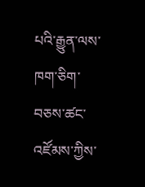པའི་རྒྱུན་ལས་ཁག་ཅིག་བཅས་ཚང་འཛོམས་ཀྱིས་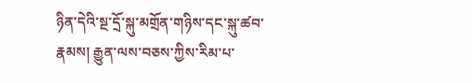ཉིན་དེའི་སྔ་དྲོ་སྐུ་མགྲོན་གཉིས་དང་སྐུ་ཚབ་རྣམས། རྒྱུན་ལས་བཅས་ཀྱིས་རིམ་པ་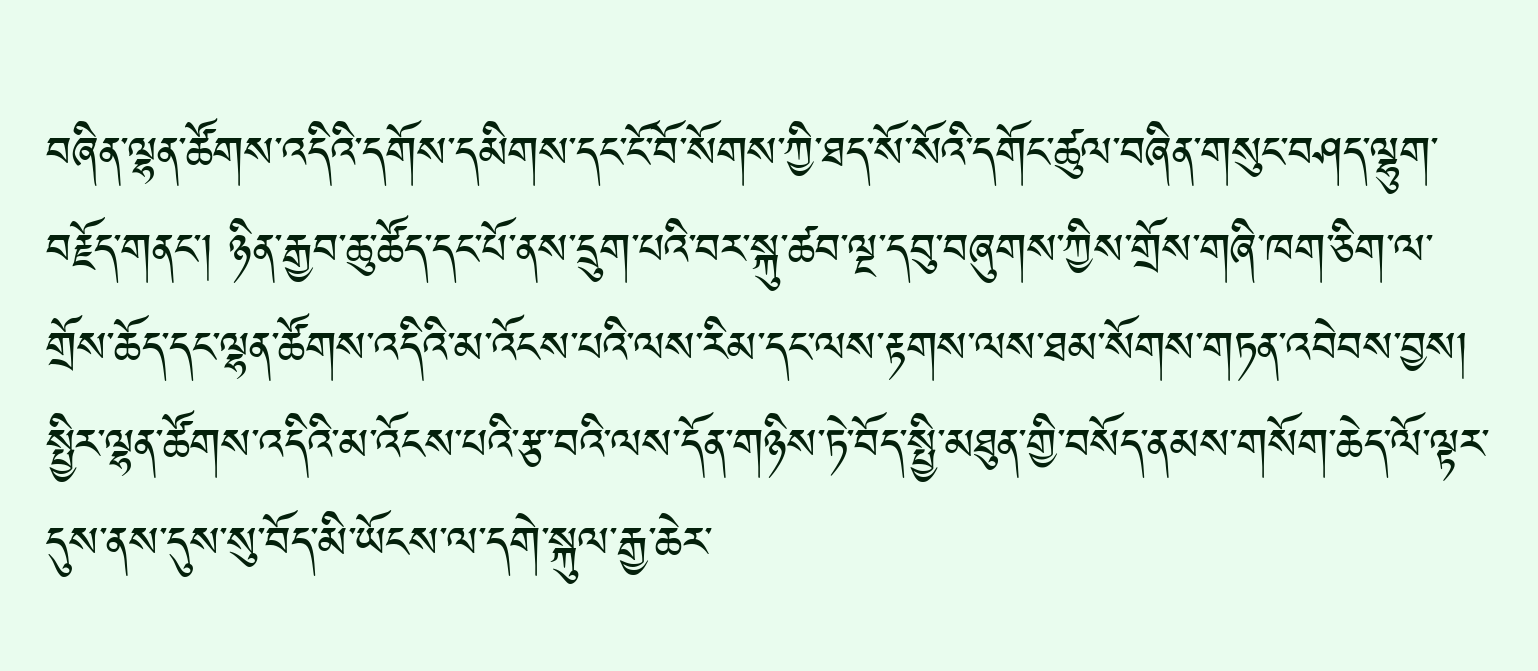བཞིན་ལྷན་ཚོགས་འདིའི་དགོས་དམིགས་དང་ངོ་བོ་སོགས་ཀྱི་ཐད་སོ་སོའི་དགོང་ཚུལ་བཞིན་གསུང་བཤད་ལྷུག་བརྗོད་གནང་། ཉིན་རྒྱབ་ཆུ་ཚོད་དང་པོ་ནས་དྲུག་པའི་བར་སྐུ་ཚབ་ལྔ་དབུ་བཞུགས་ཀྱིས་གྲོས་གཞི་ཁག་ཅིག་ལ་གྲོས་ཆོད་དང་ལྷན་ཚོགས་འདིའི་མ་འོངས་པའི་ལས་རིམ་དང་ལས་རྟགས་ལས་ཐམ་སོགས་གཏན་འབེབས་བྱས། སྤྱིར་ལྷན་ཚོགས་འདིའི་མ་འོངས་པའི་རྩ་བའི་ལས་དོན་གཉིས་ཏེ་བོད་སྤྱི་མཐུན་གྱི་བསོད་ནམས་གསོག་ཆེད་ལོ་ལྟར་དུས་ནས་དུས་སུ་བོད་མི་ཡོངས་ལ་དགེ་སྐུལ་རྒྱ་ཆེར་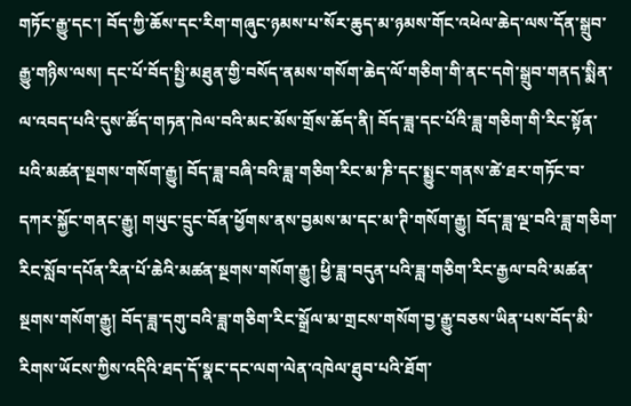གཏོང་རྒྱུ་དང་། བོད་ཀྱི་ཆོས་དང་རིག་གཞུང་ཉམས་པ་སོར་ཆུད་མ་ཉམས་གོང་འཕེལ་ཆེད་ལས་དོན་སྒྲུབ་རྒྱུ་གཉིས་ལས། དང་པོ་བོད་སྤྱི་མཐུན་གྱི་བསོད་ནམས་གསོག་ཆེད་ལོ་གཅིག་གི་ནང་དགེ་སྒྲུབ་གནད་སྨིན་ལ་འབད་པའི་དུས་ཚོད་གཏན་ཁེལ་བའི་མང་མོས་གྲོས་ཆོད་ནི། བོད་ཟླ་དང་པོའི་ཟླ་གཅིག་གི་རིང་སྟོན་པའི་མཚན་སྔགས་གསོག་རྒྱུ། བོད་ཟླ་བཞི་བའི་ཟླ་གཅིག་རིང་མ་ཎི་དང་སྨྱུང་གནས་ཚེ་ཐར་གཏོང་བ་དཀར་སྐྱོང་གནང་རྒྱུ། གཡུང་དྲུང་བོན་ཕྱོགས་ནས་བྱམས་མ་དང་མ་ཊི་གསོག་རྒྱུ། བོད་ཟླ་ལྔ་བའི་ཟླ་གཅིག་རིང་སློབ་དཔོན་རིན་པོ་ཆེའི་མཚན་སྔགས་གསོག་རྒྱུ། ཕྱི་ཟླ་བདུན་པའི་ཟླ་གཅིག་རིང་རྒྱལ་བའི་མཚན་སྔགས་གསོག་རྒྱུ། བོད་ཟླ་དགུ་བའི་ཟླ་གཅིག་རིང་སྒྲོལ་མ་གྲངས་གསོག་བྱ་རྒྱུ་བཅས་ཡིན་པས་བོད་མི་རིགས་ཡོངས་ཀྱིས་འདིའི་ཐད་དོ་སྣང་དང་ལག་ལེན་འཁེལ་ཐུབ་པའི་ཐོག་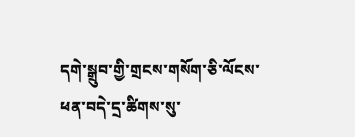དགེ་སྒྲུབ་གྱི་གྲངས་གསོག་ཅི་ལོངས་ཕན་བདེ་དྲ་ཚིགས་སུ་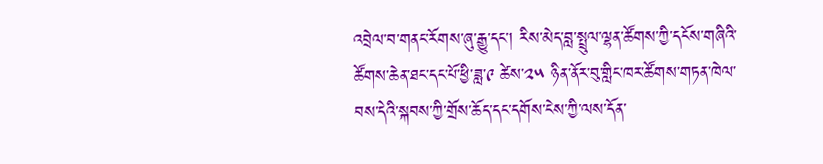འབྲེལ་བ་གནང་རོགས་ཞུ་རྒྱུ་དང་། རིས་མེད་བླ་སྤྲུལ་ལྷན་ཚོགས་ཀྱི་དངོས་གཞིའི་ཚོགས་ཆེན་ཐང་དང་པོ་ཕྱི་ཟླ་༩ ཚེས་༢༥ ཉིན་ནོར་བུ་གླིང་ཁར་ཚོགས་གཏན་ཁེལ་བས་དེའི་སྐབས་ཀྱི་གྲོས་ཆོད་དང་དགོས་ངེས་ཀྱི་ལས་དོན་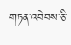གཏན་འབེབས་ཅི་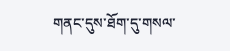གནང་དུས་ཐོག་དུ་གསལ་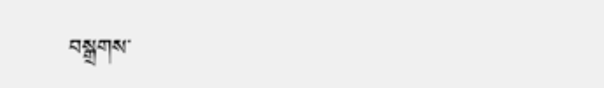བསྒྲགས་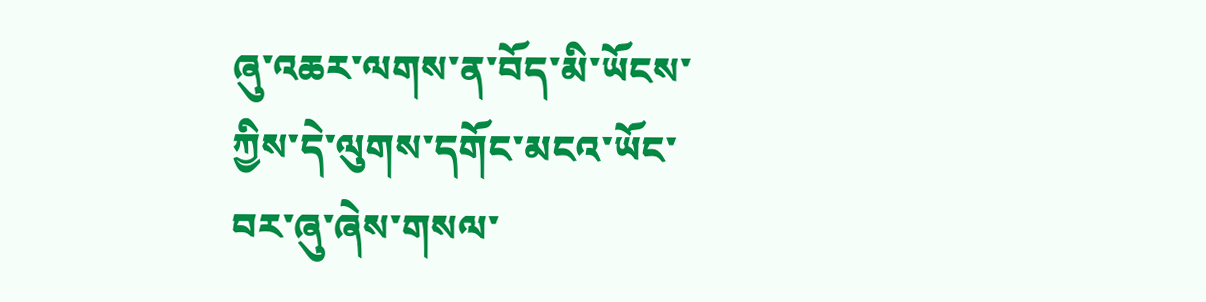ཞུ་འཆར་ལགས་ན་བོད་མི་ཡོངས་ཀྱིས་དེ་ལུགས་དགོང་མངའ་ཡོང་བར་ཞུ་ཞེས་གསལ་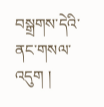བསྒྲགས་དེའི་ནང་གསལ་འདུག །